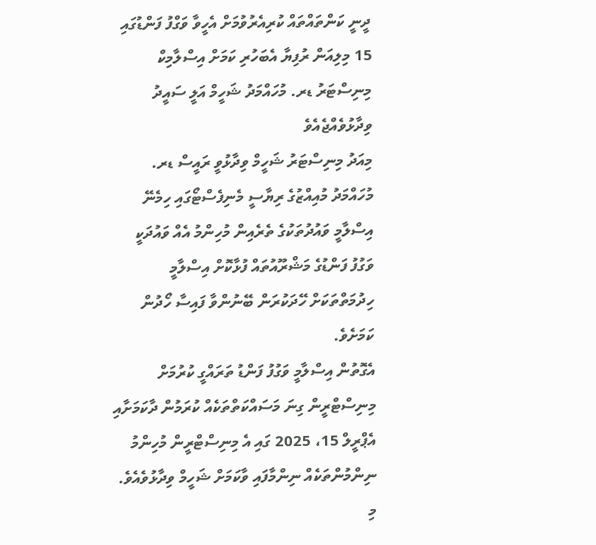ދީނީ ކަންތައްތައް ކުރިއެރުވުމަށް އެހީވާ ވަގްފު ފަންޑުގައި 15 މިލިއަން ރުފިޔާ އެބަހުރި ކަމަށް އިސްލާމިކް މިނިސްޓަރު ޑރ. މުހައްމަދު ޝަހީމް އަލީ ސައީދު ވިދާޅުވެއްޖެއެވެ
މިއަދު މިނިސްޓަރު ޝަހީމް ވިދާޅުވީ ރައީސް ޑރ. މުހައްމަދު މުއިއްޒުގެ ރިޔާސީ މެނިފެސްޓޯގައި ހިމެނޭ އިސްލާމީ ވައުދުތަކުގެ ތެރެއިން މުހިންމު އެއް ވައުދަކީ ވަގުފު ފަންޑުގެ މަޝްރޫއުތައް ފުޅާކޮށް އިސްލާމީ ހިދުމަތްތަކަށް ހޭދަކުރަން ބޭނުންވާ ފައިސާ ހޯދުން ކަމަށެވެ.
އެގޮތުން އިސްލާމީ ވަގުފު ފަންޑު ތަރައްގީ ކުރުމަށް މިނިސްޓްރީން ގިނަ މަސައްކަތްތަކެއް ކުރަމުން ދާކަމަށާއި އެޕްރީލް 15، 2025 ގައި އެ މިނިސްޓްރީން މުހިންމު ނިންމުންތަކެއް ނިންމާފައި ވާކަމަށް ޝަހީމް ވިދާޅުވެއެވެ.
މި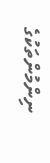ނިންމުންތަކުގެ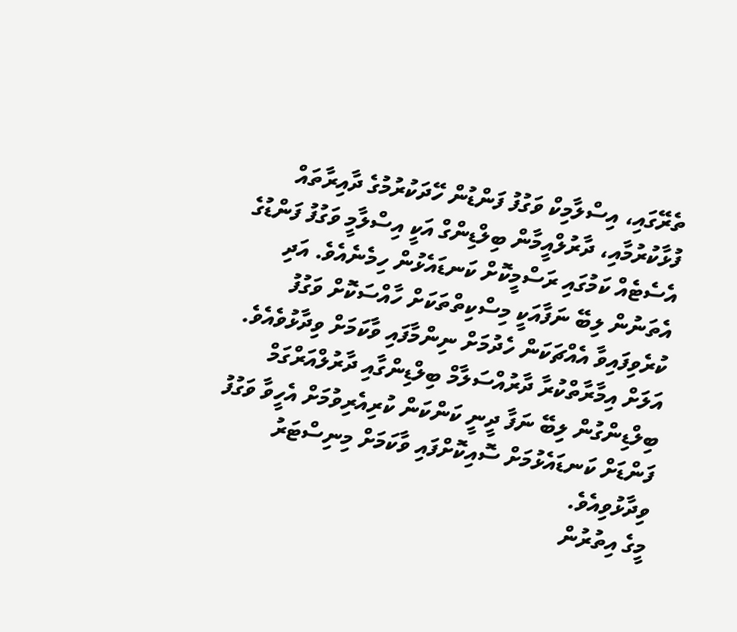ތެރޭގައި، އިސްލާމިކް ވަގުފު ފަންޑުން ހޭދަކުރުމުގެ ދާއިރާތައް ފުޅާކުރުމާއި، ދާރުލްއީމާން ބިލްޑިންގް އަކީ އިސްލާމީ ވަގުފު ފަންޑުގެ އެސެޓެއް ކަމުގައި ރަސްމީކޮށް ކަނޑައެޅުން ހިމެނެއެވެ. އަދި އެތަނުން ލިބޭ ނަފާއަކީ މިސްކިތްތަކަށް ހާއްސަކޮށް ވަގުފު ކުރެވިފައިވާ އެއްޗަކަން ހެދުމަށް ނިންމާފައި ވާކަމަށް ވިދާޅުވެއެވެ. އަލަށް އިމާރާތްކުރާ ދާރުއްސަލާމް ބިލްޑިންގާއި ދާރުލްއަރްގަމް ބިލްޑިންގުން ލިބޭ ނަފާ ދީނީ ކަންކަން ކުރިއެރިވުމަށް އެހީވާ ވަގުފު ފަންޑަށް ކަނޑައެޅުމަށް ސޮއިކޮށްފައި ވާކަމަށް މިނިސްޓަރު ވިދާޅުވިއެވެ.
މީގެ އިތުރުން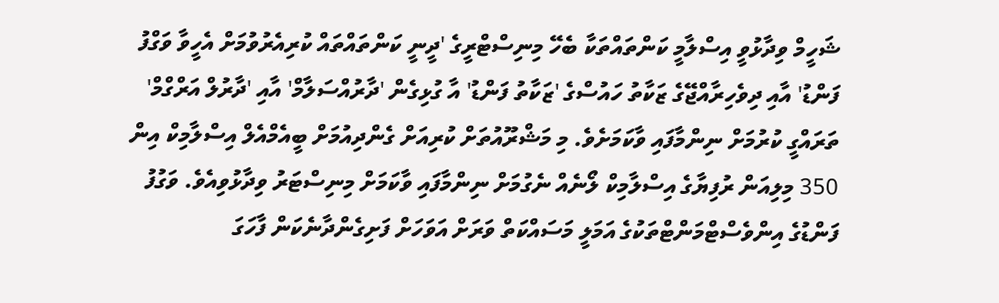ޝަހީމް ވިދާޅުވީ އިސްލާމީ ކަންތައްތަކާ ބެހޭ މިނިސްޓްރީގެ 'ދީނީ ކަންތައްތައް ކުރިއެރުވުމަށް އެހީވާ ވަގްފު ފަންޑު' އާއި ދިވެހިރާއްޖޭގެ ޒަކާތު ހައުސްގެ 'ޒަކާތު ފަންޑު' އާ ގުޅިގެން 'ދާރުއްސަލާމް' އާއި 'ދާރުލް އަރްގްމް' ތަރައްގީ ކުރުމަށް ނިންމާފައި ވާކަމަށެވެ. މި މަޝްރޫއުތަށް ކުރިއަށް ގެންދިއުމަށް ބީއެމްއެލް އިސްލާމިކް އިން 350 މިލިއަން ރުފިޔާގެ އިސްލާމިކް ލޯނެއް ނެގުމަށް ނިންމާފައި ވާކަމަށް މިނިސްޓަރު ވިދާޅުވިއެވެ. ވަގުފު ފަންޑުގެ އިންވެސްޓްމަންޓްތަކުގެ އަމަލީ މަސައްކަތް ވަރަށް އަވަހަށް ފަށިގެންދާނެކަން ފާހަގަ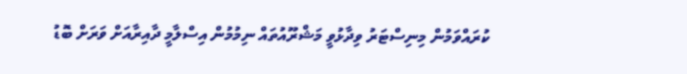ކުރައްވަމުން މިނިސްޓަރު ވިދާޅުވީ މަޝްރޫއުތައް ނިމުމުން އިސްލާމީ ދާއިރާއަށް ވަރަށް ބޮޑު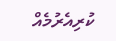ކުރިއެރުމެއް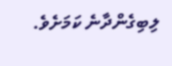ލިބިގެންދާނެ ކަމަށެވެ.